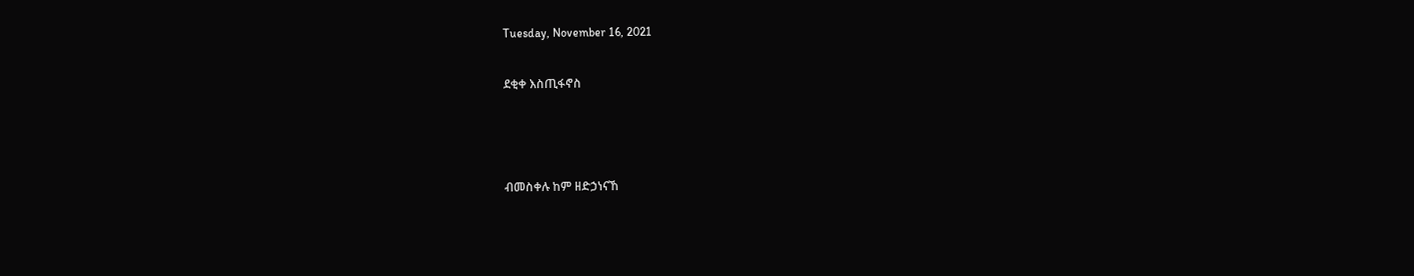Tuesday, November 16, 2021

ደቂቀ እስጢፋኖስ



ብመስቀሉ ከም ዘድኃነናኸ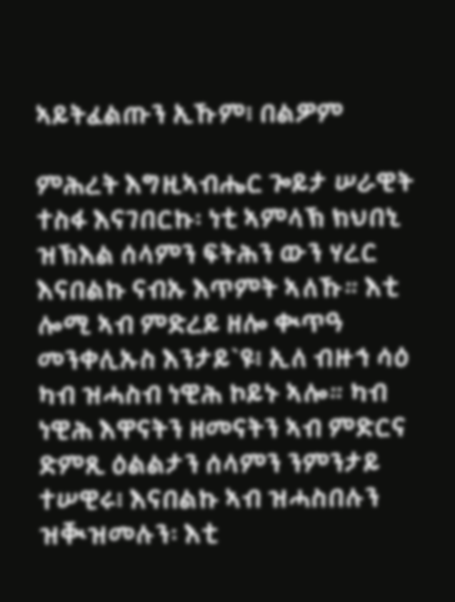ኣይትፈልጡን ኢኹም፧ በልዎም

ምሕረት እግዚኣብሔር ጐይታ ሠራዊት ተስፋ እናገበርኩ፡ ነቲ ኣምላኽ ክህበኒ ዝኽእል ሰላምን ፍትሕን ውን ሃረር እናበልኩ ናብኡ እጥምት ኣለኹ። እቲ ሎሚ ኣብ ምድረይ ዘሎ ቊጥዓ መንቀሊኡስ እንታይ`ዩ፧ ኢለ ብዙኅ ሳዕ ካብ ዝሓስብ ነዊሕ ኮይኑ ኣሎ። ካብ ነዊሕ እዋናትን ዘመናትን ኣብ ምድርና ድምጺ ዕልልታን ሰላምን ንምንታይ ተሠዊሩ፧ እናበልኩ ኣብ ዝሓስበሉን ዝቚዝመሉን፡ እቲ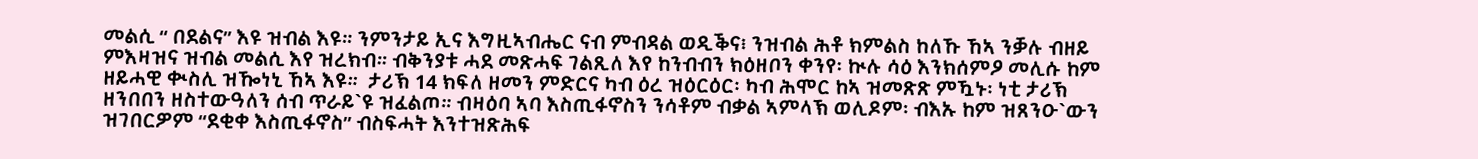መልሲ “ በደልና” እዩ ዝብል እዩ። ንምንታይ ኢና እግዚኣብሔር ናብ ምብዳል ወዲቕና፧ ንዝብል ሕቶ ክምልስ ከለኹ ኸኣ ንቓሉ ብዘይ ምእዛዝና ዝብል መልሲ እየ ዝረክብ። ብቅንያቱ ሓደ መጽሓፍ ገልጺለ እየ ከንብብን ክዕዘቦን ቀንየ፡ ኲሉ ሳዕ እንክሰምዖ መሊሱ ከም ዘይሓዊ ቊስሊ ዝዀነኒ ኸኣ እዩ።  ታሪኽ 14 ክፍለ ዘመን ምድርና ካብ ዕረ ዝዕርዕር፡ ካብ ሕሞር ከኣ ዝመጽጽ ምዃኑ፡ ነቲ ታሪኽ ዘንበበን ዘስተውዓለን ሰብ ጥራይ`ዩ ዝፈልጦ። ብዛዕባ ኣባ እስጢፋኖስን ንሳቶም ብቃል ኣምላኽ ወሊዶም፡ ብእኡ ከም ዝጸንዑ`ውን ዝገበርዎም “ደቂቀ እስጢፋኖስ” ብስፍሓት እንተዝጽሕፍ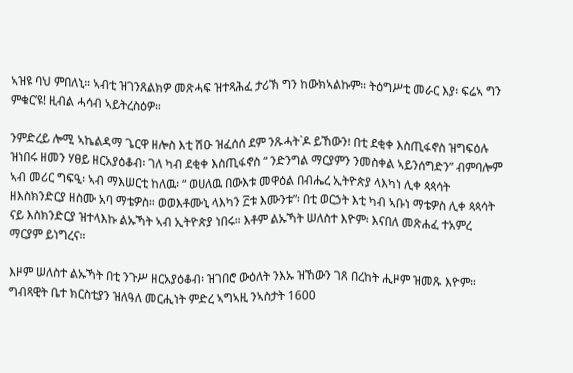ኣዝዩ ባህ ምበለኒ። ኣብቲ ዝገንጸልክዎ መጽሓፍ ዝተጻሕፈ ታሪኽ ግን ከውክኣልኩም። ትዕግሥቲ መራር እያ፡ ፍሬኣ ግን ምቁር’ዩ! ዚብል ሓሳብ ኣይትረስዕዎ።

ንምድረይ ሎሚ ኣኬልዳማ ጌርዋ ዘሎስ እቲ ሽዑ ዝፈሰሰ ደም ንጹሓት`ዶ ይኸውን፧ በቲ ደቂቀ እስጢፋኖስ ዝግፍዕሉ ዝነበሩ ዘመን ሃፀይ ዘርአያዕቆብ፡ ገለ ካብ ደቂቀ እስጢፋኖስ “ ንድንግል ማርያምን ንመስቀል ኣይንሰግድን” ብምባሎም ኣብ መሪር ግፍዒ፡ ኣብ ማእሠርቲ ከለዉ፡ “ ወሀለዉ በውእቱ መዋዕል በብሔረ ኢትዮጵያ ላእካነ ሊቀ ጳጳሳት ዘእስክንድርያ ዘስሙ አባ ማቴዎስ። ወወእቶሙኒ ላእካን ፫ቱ እሙንቱ”፡ በቲ ወርኃት እቲ ካብ ኣቡነ ማቴዎስ ሊቀ ጳጳሳት ናይ እስክንድርያ ዝተላእኩ ልኡኻት ኣብ ኢትዮጵያ ነበሩ። እቶም ልኡኻት ሠለስተ እዮም፡ እናበለ መጽሐፈ ተአምረ ማርያም ይነግረና።

እዞም ሠለስተ ልኡኻት በቲ ንጉሥ ዘርአያዕቆብ፡ ዝገበሮ ውዕለት ንእኡ ዝኸውን ገጸ በረከት ሒዞም ዝመጹ እዮም። ግብጻዊት ቤተ ክርስቲያን ዝለዓለ መርሒነት ምድረ ኣግኣዚ ንኣስታት 1600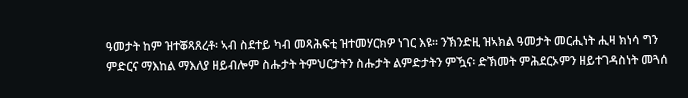ዓመታት ከም ዝተቖጻጸረቶ፡ ኣብ ስደተይ ካብ መጻሕፍቲ ዝተመሃርክዎ ነገር እዩ። ንኽንድዚ ዝኣክል ዓመታት መርሒነት ሒዛ ክነሳ ግን ምድርና ማእከል ማእለያ ዘይብሎም ስሑታት ትምህርታትን ስሑታት ልምድታትን ምዃና፡ ድኽመት ምሕደርኦምን ዘይተገዳስነት መጓሰ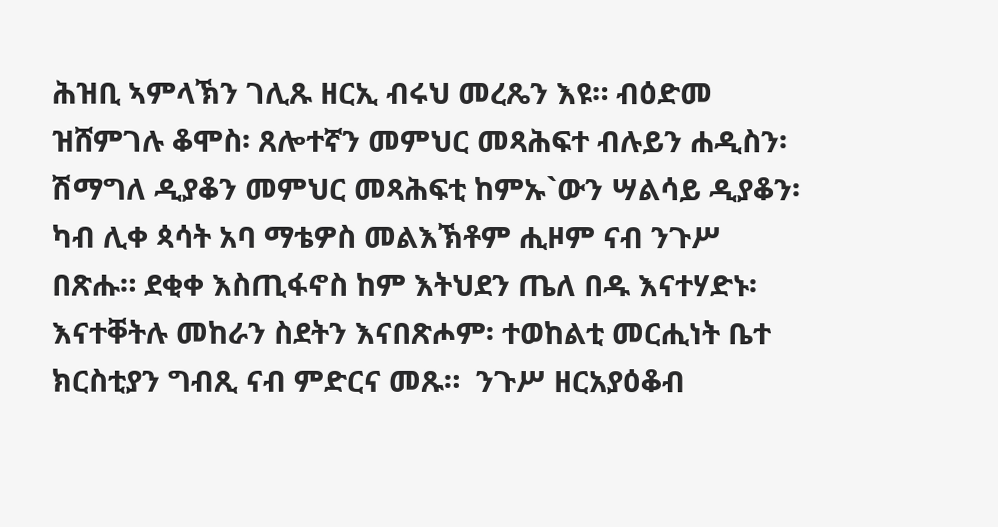ሕዝቢ ኣምላኽን ገሊጹ ዘርኢ ብሩህ መረጼን እዩ። ብዕድመ ዝሸምገሉ ቆሞስ፡ ጸሎተኛን መምህር መጻሕፍተ ብሉይን ሐዲስን፡ ሽማግለ ዲያቆን መምህር መጻሕፍቲ ከምኡ`ውን ሣልሳይ ዲያቆን፡ ካብ ሊቀ ጳሳት አባ ማቴዎስ መልእኽቶም ሒዞም ናብ ንጉሥ በጽሑ። ደቂቀ እስጢፋኖስ ከም እትህደን ጤለ በዱ እናተሃድኑ፡ እናተቐትሉ መከራን ስደትን እናበጽሖም፡ ተወከልቲ መርሒነት ቤተ ክርስቲያን ግብጺ ናብ ምድርና መጹ።  ንጉሥ ዘርአያዕቆብ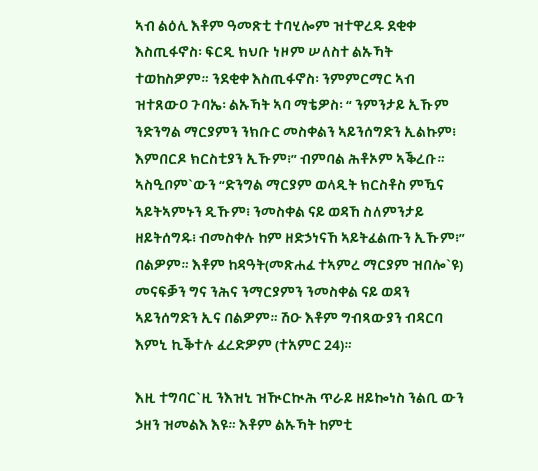ኣብ ልዕሊ እቶም ዓመጽቲ ተባሂሎም ዝተዋረዱ ደቂቀ እስጢፋኖስ፡ ፍርዲ ክህቡ ነዞም ሠለስተ ልኡኻት ተወከስዎም። ንደቂቀ እስጢፋኖስ፡ ንምምርማር ኣብ ዝተጸውዐ ጉባኤ፡ ልኡኻት ኣባ ማቴዎስ፡ “ ንምንታይ ኢኹም ንድንግል ማርያምን ንክቡር መስቀልን ኣይንሰግድን ኢልኩም፧ እምበርዶ ክርስቲያን ኢኹም፧” ብምባል ሕቶኦም ኣቕረቡ። ኣስዒቦም`ውን “ድንግል ማርያም ወላዲት ክርስቶስ ምዃና ኣይትኣምኑን ዲኹም፧ ንመስቀል ናይ ወዳኸ ስለምንታይ ዘይትሰግዱ፧ ብመስቀሉ ከም ዘድኃነናኸ ኣይትፈልጡን ኢኹም፧” በልዎም። እቶም ከዳዓት(መጽሐፈ ተኣምረ ማርያም ዝበሎ`ዩ) መናፍቓን ግና ንሕና ንማርያምን ንመስቀል ናይ ወዳን ኣይንሰግድን ኢና በልዎም። ሽዑ እቶም ግብጻውያን ብዳርባ እምኒ ኪቕተሉ ፈረድዎም (ተአምር 24)።

እዚ ተግባር`ዚ ንእዝኒ ዝዂርኲሕ ጥራይ ዘይኰነስ ንልቢ ውን ኃዘን ዝመልእ እዩ። እቶም ልኡኻት ከምቲ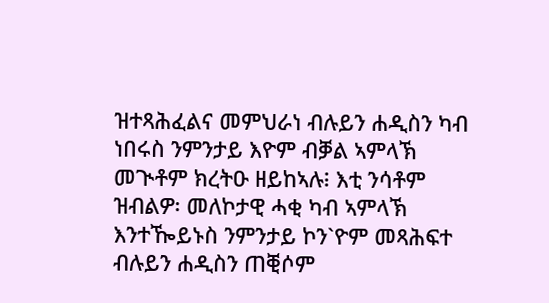ዝተጻሕፈልና መምህራነ ብሉይን ሐዲስን ካብ ነበሩስ ንምንታይ እዮም ብቓል ኣምላኽ መጒቶም ክረትዑ ዘይከኣሉ፧ እቲ ንሳቶም ዝብልዎ፡ መለኮታዊ ሓቂ ካብ ኣምላኽ እንተዀይኑስ ንምንታይ ኮን`ዮም መጻሕፍተ ብሉይን ሐዲስን ጠቒሶም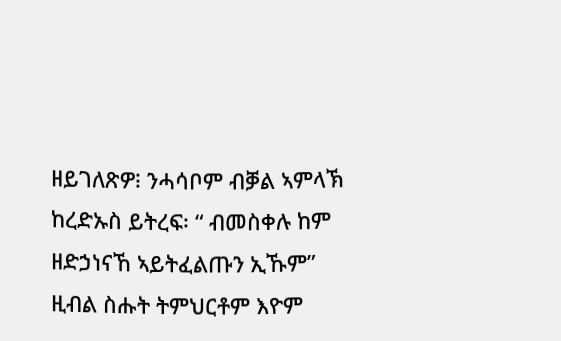ዘይገለጽዎ፧ ንሓሳቦም ብቓል ኣምላኽ ከረድኡስ ይትረፍ፡ “ ብመስቀሉ ከም ዘድኃነናኸ ኣይትፈልጡን ኢኹም” ዚብል ስሑት ትምህርቶም እዮም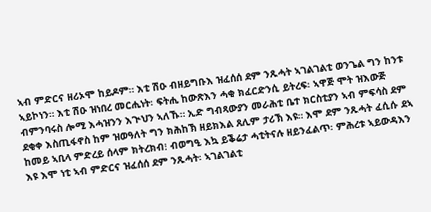ኣብ ምድርና ዘሪኦሞ ከይዶም። እቲ ሽዑ ብዘይግቡእ ዝፈሰሰ ደም ንጹሓት ኣገልገልቲ ወንጌል ግን ከንቱ ኣይኮነን። እቲ ሽዑ ዝነበረ መርሒነት፡ ፍትሒ ከውጽእን ሓቂ ክፈርድንሲ ይትረፍ፡ ኣዋጅ ሞት ዝእውጅ ብምንባሩስ ሎሚ እሓዝንን እጒህን ኣለኹ። ኢድ ግብጻውያን መራሕቲ ቤተ ክርስቲያን ኣብ ምፍሳስ ደም ደቂቀ እስጢፋኖስ ከም ዝወዓለት ግን ክሕከኽ ዘይክእል ጸሊም ታሪኽ እዩ። እሞ ደም ንጹሓት ፈሲሱ ደኣ ከመይ ኣቢላ ምድረይ ሰላም ክትረክብ፧ ብወግዒ እኳ ይቕሬታ ሓቲትናሉ ዘይንፈልጥ፡ ምሕረቱ ኣይውዳእን እዩ እሞ ነቲ ኣብ ምድርና ዝፈሰሰ ደም ንጹሓት፡ ኣገልገልቲ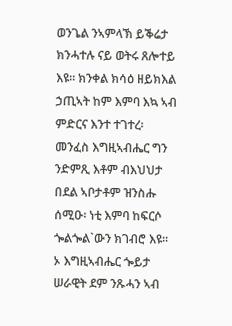ወንጌል ንኣምላኽ ይቕሬታ ክንሓተሉ ናይ ወትሩ ጸሎተይ እዩ። ክንቀል ክሳዕ ዘይክእል ኃጢኣት ከም እምባ እኳ ኣብ ምድርና እንተ ተገተረ፡ መንፈስ እግዚኣብሔር ግን ንድምጺ እቶም ብእህህታ በደል ኣቦታቶም ዝንስሑ ሰሚዑ፡ ነቲ እምባ ከፍርሶ ጐልጐል`ውን ክገብሮ እዩ። ኦ እግዚኣብሔር ጐይታ ሠራዊት ደም ንጹሓን ኣብ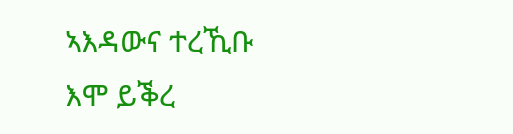ኣእዳውና ተረኺቡ እሞ ይቕረ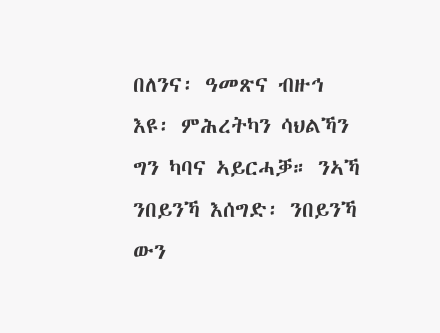በለንና፡ ዓመጽና ብዙኅ እዩ፡ ምሕረትካን ሳህልኻን ግን ካባና ኣይርሓቓ። ንኣኻ ንበይንኻ እሰግድ፡ ንበይንኻ ውን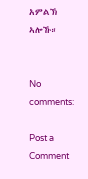አምልኽ ኣሎኹ።


No comments:

Post a Comment